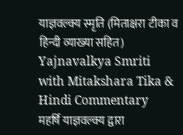याज्ञवल्क्य स्मृति (मिताक्षरा टीका व हिन्दी व्याख्या सहित)
Yajnavalkya Smriti with Mitakshara Tika & Hindi Commentary
महर्षि याज्ञवल्क्य द्वारा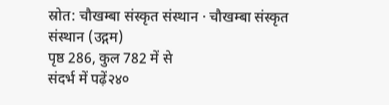स्रोत: चौखम्बा संस्कृत संस्थान · चौखम्बा संस्कृत संस्थान (उद्गम)
पृष्ठ 286, कुल 782 में से
संदर्भ में पढ़ें२४०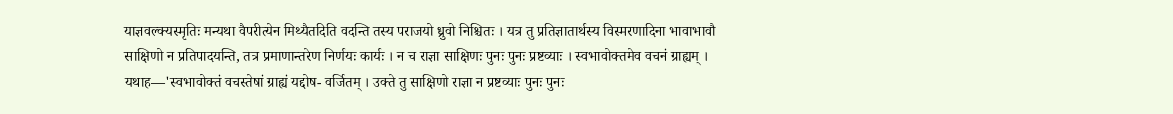याज्ञवल्क्यस्मृतिः मन्यथा वैपरीत्येन मिथ्यैतदिति वदन्ति तस्य पराजयो ध्रुवो निश्चितः । यत्र तु प्रतिज्ञातार्थस्य विस्मरणादिना भावाभावौ साक्षिणो न प्रतिपादयन्ति, तत्र प्रमाणान्तरेण निर्णयः कार्यः । न च राज्ञा साक्षिणः पुनः पुनः प्रष्टव्याः । स्वभावोक्तमेव वचनं ग्राह्यम् । यथाह—'स्वभावोक्तं वचस्तेषां ग्राह्यं यद्दोष- वर्जितम् । उक्ते तु साक्षिणो राज्ञा न प्रष्टव्याः पुनः पुनः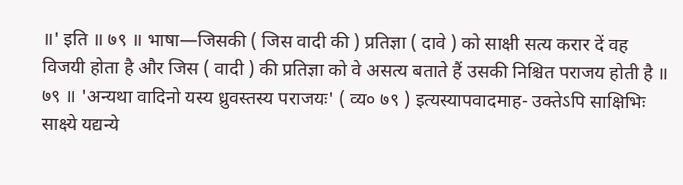॥' इति ॥ ७९ ॥ भाषा—जिसकी ( जिस वादी की ) प्रतिज्ञा ( दावे ) को साक्षी सत्य करार दें वह विजयी होता है और जिस ( वादी ) की प्रतिज्ञा को वे असत्य बताते हैं उसकी निश्चित पराजय होती है ॥ ७९ ॥ 'अन्यथा वादिनो यस्य ध्रुवस्तस्य पराजयः' ( व्य० ७९ ) इत्यस्यापवादमाह- उक्तेऽपि साक्षिभिः साक्ष्ये यद्यन्ये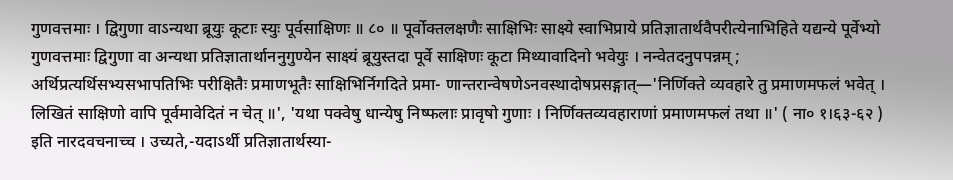गुणवत्तमाः । द्विगुणा वाऽन्यथा ब्रूयुः कूटाः स्युः पूर्वसाक्षिणः ॥ ८० ॥ पूर्वोक्तलक्षणैः साक्षिभिः साक्ष्ये स्वाभिप्राये प्रतिज्ञातार्थवैपरीत्येनाभिहिते यद्यन्ये पूर्वेभ्यो गुणवत्तमाः द्विगुणा वा अन्यथा प्रतिज्ञातार्थाननुगुण्येन साक्ष्यं ब्रूयुस्तदा पूर्वे साक्षिणः कूटा मिथ्यावादिनो भवेयुः । नन्वेतदनुपपन्नम् ; अर्थिप्रत्यर्थिसभ्यसभापतिभिः परीक्षितैः प्रमाणभूतैः साक्षिभिर्निगदिते प्रमा- णान्तरान्वेषणेऽनवस्थादोषप्रसङ्गात्—'निर्णिक्ते व्यवहारे तु प्रमाणमफलं भवेत् । लिखितं साक्षिणो वापि पूर्वमावेदितं न चेत् ॥', 'यथा पक्वेषु धान्येषु निष्फलाः प्रावृषो गुणाः । निर्णिक्तव्यवहाराणां प्रमाणमफलं तथा ॥' ( ना० १।६३-६२ ) इति नारदवचनाच्च । उच्यते,-यदाऽर्थी प्रतिज्ञातार्थस्या-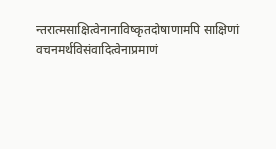न्तरात्मसाक्षित्वेनानाविष्कृतदोषाणामपि साक्षिणां वचनमर्थविसंवादित्वेनाप्रमाणं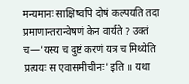मन्यमानः साक्षिष्वपि दोषं कल्पयति तदा प्रमाणान्तरान्वेषणं केन वार्यते ? उक्तं च—'यस्य च दुष्टं करणं यत्र च मिथ्येति प्रत्ययः स एवासमीचीनः' इति ॥ यथा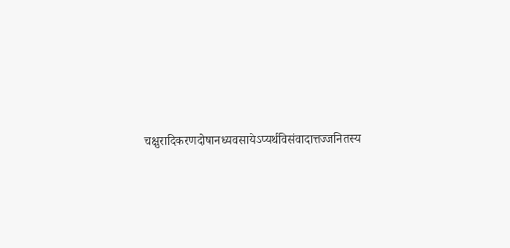चक्षुरादिकरणदोषानध्यवसायेऽप्यर्थविसंवादात्तज्जनितस्य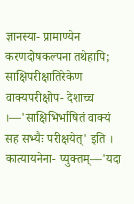ज्ञानस्या- प्रामाण्येन करणदोषकल्पना तथेहापि; साक्षिपरीक्षातिरेकेण वाक्यपरीक्षोप- देशाच्च ।—'साक्षिभिर्भाषितं वाक्यं सह सभ्यैः परीक्षयेत्' इति । कात्यायनेना- प्युक्तम्—'यदा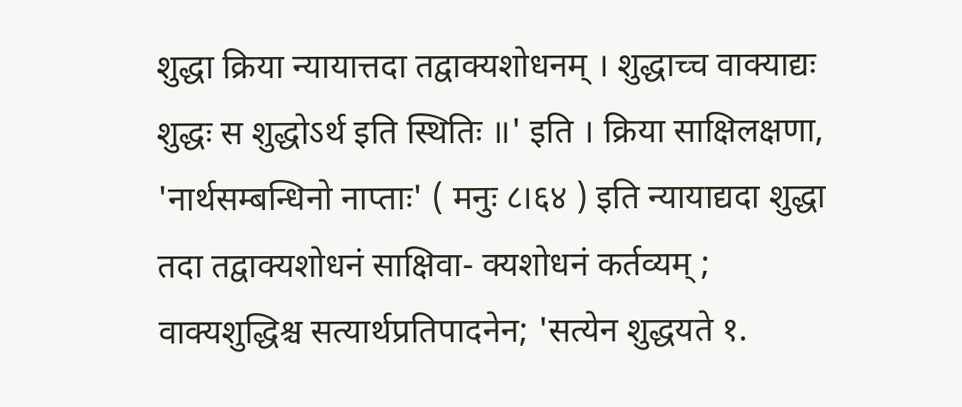शुद्धा क्रिया न्यायात्तदा तद्वाक्यशोधनम् । शुद्धाच्च वाक्याद्यः शुद्धः स शुद्धोऽर्थ इति स्थितिः ॥' इति । क्रिया साक्षिलक्षणा, 'नार्थसम्बन्धिनो नाप्ताः' ( मनुः ८।६४ ) इति न्यायाद्यदा शुद्धा तदा तद्वाक्यशोधनं साक्षिवा- क्यशोधनं कर्तव्यम् ; वाक्यशुद्धिश्च सत्यार्थप्रतिपादनेन; 'सत्येन शुद्धयते १.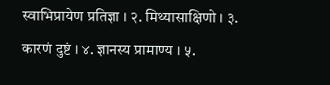स्वाभिप्रायेण प्रतिज्ञा । २. मिथ्यासाक्षिणो । ३. कारणं दुष्टं । ४. ज्ञानस्य प्रामाण्य । ५.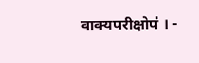वाक्यपरीक्षोप॑ । -